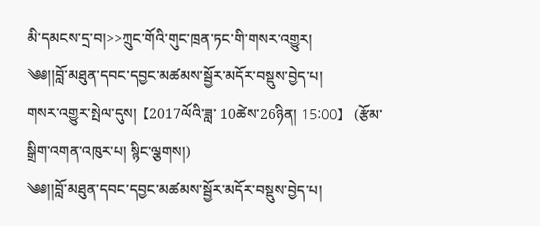མི་དམངས་དྲ་བ།>>ཀྲུང་གོའི་གུང་ཁྲན་ཏང་གི་གསར་འགྱུར།
༄༅།།བློ་མཐུན་དབང་དབྱང་མཚམས་སྦྱོར་མདོར་བསྡུས་བྱེད་པ།
གསར་འགྱུར་སྤེལ་དུས།  【2017ལོའི་ཟླ་ 10ཚེས་26ཉིན། 15:00】   (རྩོམ་སྒྲིག་འགན་འཁུར་པ། སྙིང་ལྕགས།)
༄༅།།བློ་མཐུན་དབང་དབྱང་མཚམས་སྦྱོར་མདོར་བསྡུས་བྱེད་པ།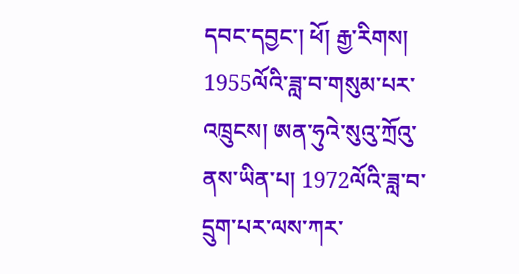དབང་དབྱང་། ཕོ། རྒྱ་རིགས། 1955ལོའི་ཟླ་བ་གསུམ་པར་འཁྲུངས། ཨན་ཧུའེ་སུའུ་ཀྲོའུ་ནས་ཡིན་པ། 1972ལོའི་ཟླ་བ་དྲུག་པར་ལས་ཀར་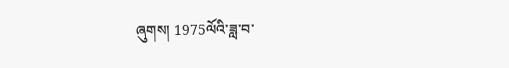ཞུགས། 1975ལོའི་ཟླ་བ་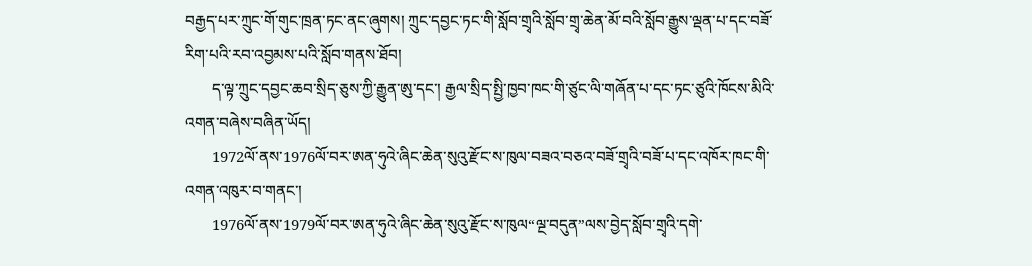བརྒྱད་པར་ཀྲུང་གོ་གུང་ཁྲན་ཏང་ནང་ཞུགས། ཀྲུང་དབྱང་ཏང་གི་སློབ་གྲྭའི་སློབ་གྲྭ་ཆེན་མོ་བའི་སློབ་རྒྱུས་ལྡན་པ་དང་བཟོ་རིག་པའི་རབ་འབྱམས་པའི་སློབ་གནས་ཐོབ།
       ད་ལྟ་ཀྲུང་དབྱང་ཆབ་སྲིད་ཅུས་ཀྱི་རྒྱུན་ཨུ་དང་། རྒྱལ་སྲིད་སྤྱི་ཁྱབ་ཁང་གི་ཙུང་ལི་གཞོན་པ་དང་ཏང་ཙུའི་ཁོངས་མིའི་འགན་བཞེས་བཞིན་ཡོད།
       1972ལོ་ནས་1976ལོ་བར་ཨན་ཧུའེ་ཞིང་ཆེན་སུའུ་རྫོང་ས་ཁུལ་བཟའ་བཅའ་བཟོ་གྲྭའི་བཟོ་པ་དང་འཁོར་ཁང་གི་འགན་འཁུར་བ་གནང་།
       1976ལོ་ནས་1979ལོ་བར་ཨན་ཧུའེ་ཞིང་ཆེན་སུའུ་རྫོང་ས་ཁུལ“ལྔ་བདུན”ལས་བྱེད་སློབ་གྲྭའི་དགེ་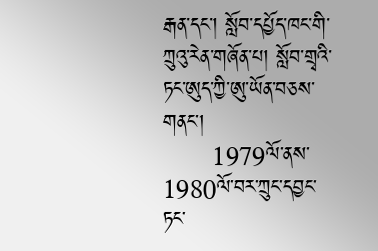རྒན་དང་། སློབ་དཔྱོད་ཁང་གི་ཀྲུའུ་རེན་གཞོན་པ། སློབ་གྲྭའི་ཏང་ཨུད་ཀྱི་ཨུ་ཡོན་བཅས་གནང་།
       1979ལོ་ནས་1980ལོ་བར་ཀྲུང་དབྱང་ཏང་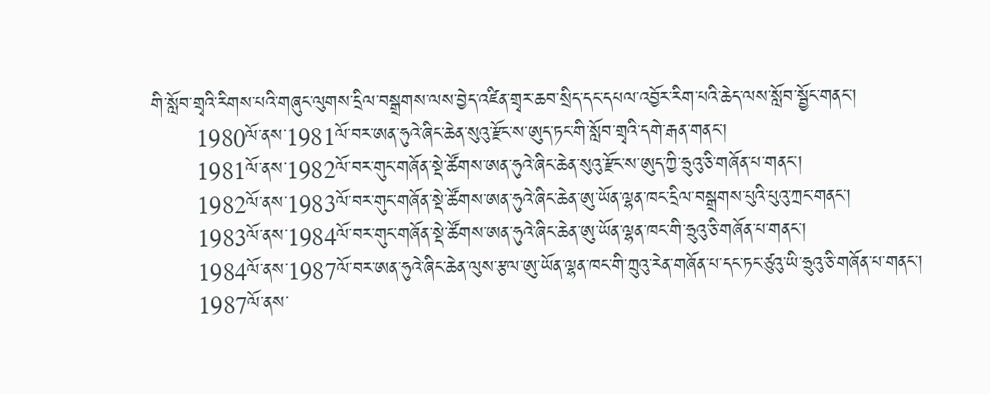གི་སློབ་གྲྭའི་རིགས་པའི་གཞུང་ལུགས་དྲིལ་བསྒྲགས་ལས་བྱེད་འཛིན་གྲྭར་ཆབ་སྲིད་དང་དཔལ་འབྱོར་རིག་པའི་ཆེད་ལས་སློབ་སྦྱོང་གནང་།
       1980ལོ་ནས་1981ལོ་བར་ཨན་ཧུའེ་ཞིང་ཆེན་སུའུ་རྫོང་ས་ཨུད་ཏང་གི་སློབ་གྲྭའི་དགེ་རྒན་གནང་།
       1981ལོ་ནས་1982ལོ་བར་གུང་གཞོན་སྡེ་ཚོགས་ཨན་ཧུའེ་ཞིང་ཆེན་སུའུ་རྫོང་ས་ཨུད་ཀྱི་ཧྲུའུ་ཅི་གཞོན་པ་གནང་།
       1982ལོ་ནས་1983ལོ་བར་གུང་གཞོན་སྡེ་ཚོགས་ཨན་ཧུའེ་ཞིང་ཆེན་ཨུ་ཡོན་ལྷན་ཁང་དྲིལ་བསྒྲགས་པུའི་པུའུ་ཀྲང་གནང་།
       1983ལོ་ནས་1984ལོ་བར་གུང་གཞོན་སྡེ་ཚོགས་ཨན་ཧུའེ་ཞིང་ཆེན་ཨུ་ཡོན་ལྷན་ཁང་གི་ཧྲུའུ་ཅི་གཞོན་པ་གནང་།
       1984ལོ་ནས་1987ལོ་བར་ཨན་ཧུའེ་ཞིང་ཆེན་ལུས་རྩལ་ཨུ་ཡོན་ལྷན་ཁང་གི་ཀྲུའུ་རེན་གཞོན་པ་དང་ཏང་ཙུའུ་ཡི་ཧྲུའུ་ཅི་གཞོན་པ་གནང་།
       1987ལོ་ནས་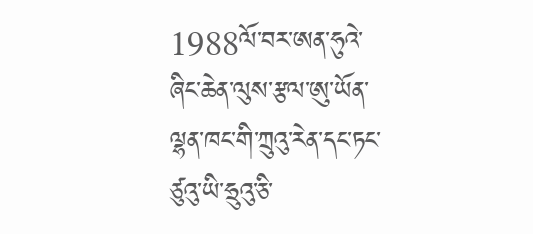1988ལོ་བར་ཨན་ཧུའེ་ཞིང་ཆེན་ལུས་རྩལ་ཨུ་ཡོན་ལྷན་ཁང་གི་ཀྲུའུ་རེན་དང་ཏང་ཙུའུ་ཡི་ཧྲུའུ་ཅི་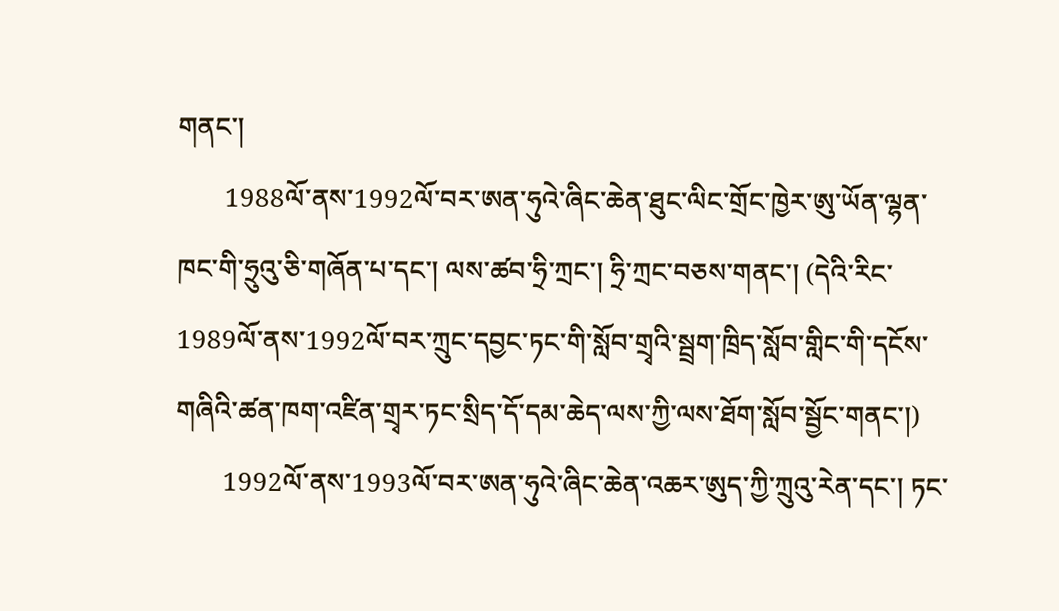གནང་།
       1988ལོ་ནས་1992ལོ་བར་ཨན་ཧུའེ་ཞིང་ཆེན་ཐུང་ལིང་གྲོང་ཁྱེར་ཨུ་ཡོན་ལྷན་ཁང་གི་ཧྲུའུ་ཅི་གཞོན་པ་དང་། ལས་ཚབ་ཧྲི་ཀྲང་། ཧྲི་ཀྲང་བཅས་གནང་། (དེའི་རིང་1989ལོ་ནས་1992ལོ་བར་ཀྲུང་དབྱང་ཏང་གི་སློབ་གྲྭའི་སྦྲག་ཁྲིད་སློབ་གླིང་གི་དངོས་གཞིའི་ཚན་ཁག་འཛིན་གྲྭར་ཏང་སྲིད་དོ་དམ་ཆེད་ལས་ཀྱི་ལས་ཐོག་སློབ་སྦྱོང་གནང་།)
       1992ལོ་ནས་1993ལོ་བར་ཨན་ཧུའེ་ཞིང་ཆེན་འཆར་ཨུད་ཀྱི་ཀྲུའུ་རེན་དང་། ཏང་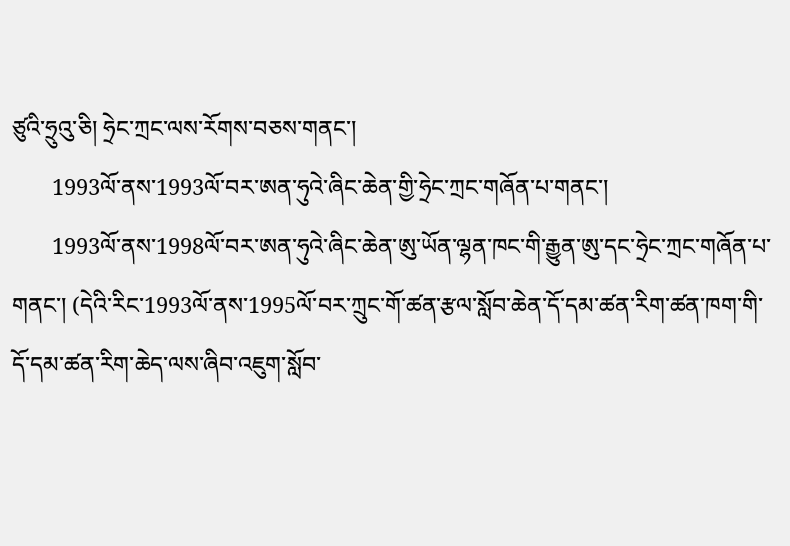ཙུའི་ཧྲུའུ་ཅི། ཧྲེང་ཀྲང་ལས་རོགས་བཅས་གནང་།
       1993ལོ་ནས་1993ལོ་བར་ཨན་ཧུའེ་ཞིང་ཆེན་གྱི་ཧྲེང་ཀྲང་གཞོན་པ་གནང་།
       1993ལོ་ནས་1998ལོ་བར་ཨན་ཧུའེ་ཞིང་ཆེན་ཨུ་ཡོན་ལྷན་ཁང་གི་རྒྱུན་ཨུ་དང་ཧྲེང་ཀྲང་གཞོན་པ་གནང་། (དེའི་རིང་1993ལོ་ནས་1995ལོ་བར་ཀྲུང་གོ་ཚན་རྩལ་སློབ་ཆེན་དོ་དམ་ཚན་རིག་ཚན་ཁག་གི་དོ་དམ་ཚན་རིག་ཆེད་ལས་ཞིབ་འཇུག་སློབ་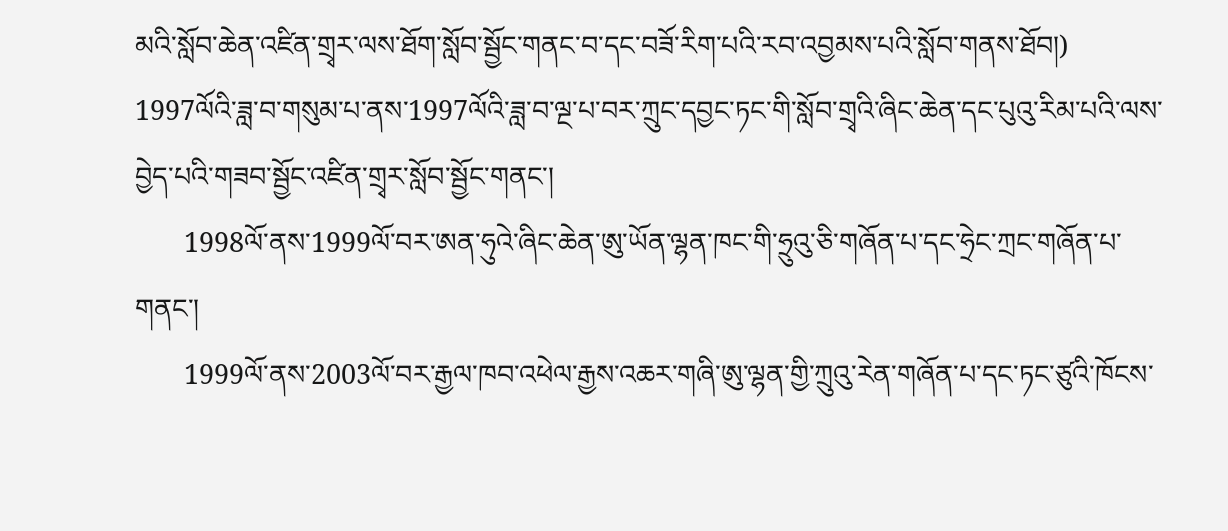མའི་སློབ་ཆེན་འཛིན་གྲྭར་ལས་ཐོག་སློབ་སྦྱོང་གནང་བ་དང་བཟོ་རིག་པའི་རབ་འབྱམས་པའི་སློབ་གནས་ཐོབ།) 1997ལོའི་ཟླ་བ་གསུམ་པ་ནས་1997ལོའི་ཟླ་བ་ལྔ་པ་བར་ཀྲུང་དབྱང་ཏང་གི་སློབ་གྲྭའི་ཞིང་ཆེན་དང་པུའུ་རིམ་པའི་ལས་བྱེད་པའི་གཟབ་སྦྱོང་འཛིན་གྲྭར་སློབ་སྦྱོང་གནང་།
       1998ལོ་ནས་1999ལོ་བར་ཨན་ཧུའེ་ཞིང་ཆེན་ཨུ་ཡོན་ལྷན་ཁང་གི་ཧྲུའུ་ཅི་གཞོན་པ་དང་ཧྲེང་ཀྲང་གཞོན་པ་གནང་།
       1999ལོ་ནས་2003ལོ་བར་རྒྱལ་ཁབ་འཕེལ་རྒྱས་འཆར་གཞི་ཨུ་ལྷན་གྱི་ཀྲུའུ་རེན་གཞོན་པ་དང་ཏང་ཙུའི་ཁོངས་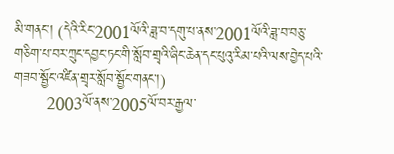མི་གནང་། (དེའི་རིང་2001ལོའི་ཟླ་བ་དགུ་པ་ནས་2001ལོའི་ཟླ་བ་བཅུ་གཅིག་པ་བར་ཀྲུང་དབྱང་ཏང་གི་སློབ་གྲྭའི་ཞིང་ཆེན་དང་པུའུ་རིམ་པའི་ལས་བྱེད་པའི་གཟབ་སྦྱོང་འཛིན་གྲྭར་སློབ་སྦྱོང་གནང་།)
       2003ལོ་ནས་2005ལོ་བར་རྒྱལ་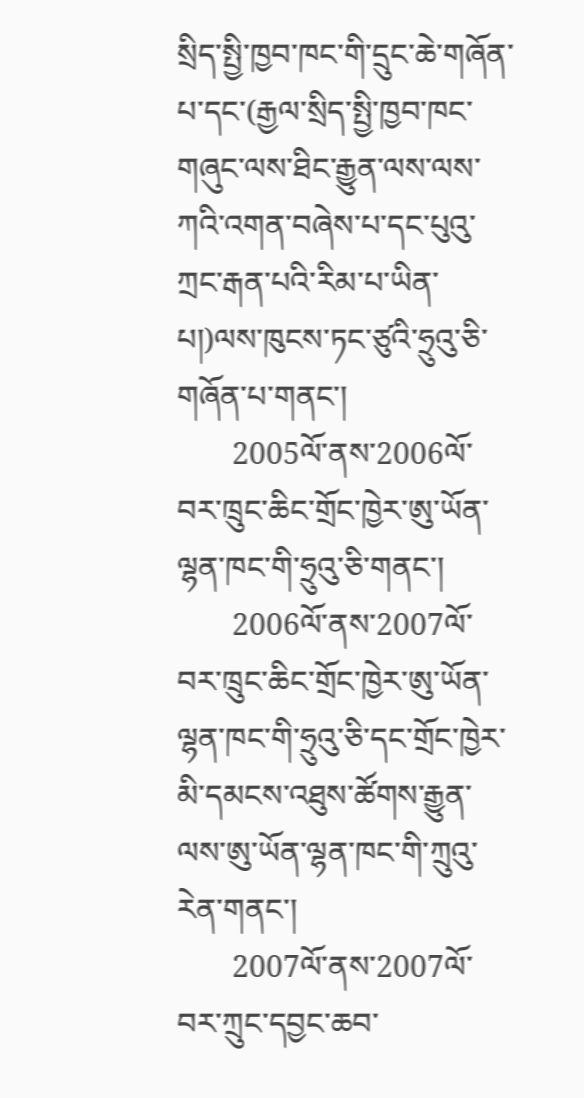སྲིད་སྤྱི་ཁྱབ་ཁང་གི་དྲུང་ཆེ་གཞོན་པ་དང་(རྒྱལ་སྲིད་སྤྱི་ཁྱབ་ཁང་གཞུང་ལས་ཐིང་རྒྱུན་ལས་ལས་ཀའི་འགན་བཞེས་པ་དང་པུའུ་ཀྲང་རྒན་པའི་རིམ་པ་ཡིན་པ།)ལས་ཁུངས་ཏང་ཙུའི་ཧྲུའུ་ཅི་གཞོན་པ་གནང་།
       2005ལོ་ནས་2006ལོ་བར་ཁྲུང་ཆིང་གྲོང་ཁྱེར་ཨུ་ཡོན་ལྷན་ཁང་གི་ཧྲུའུ་ཅི་གནང་།
       2006ལོ་ནས་2007ལོ་བར་ཁྲུང་ཆིང་གྲོང་ཁྱེར་ཨུ་ཡོན་ལྷན་ཁང་གི་ཧྲུའུ་ཅི་དང་གྲོང་ཁྱེར་མི་དམངས་འཐུས་ཚོགས་རྒྱུན་ལས་ཨུ་ཡོན་ལྷན་ཁང་གི་ཀྲུའུ་རེན་གནང་།
       2007ལོ་ནས་2007ལོ་བར་ཀྲུང་དབྱང་ཆབ་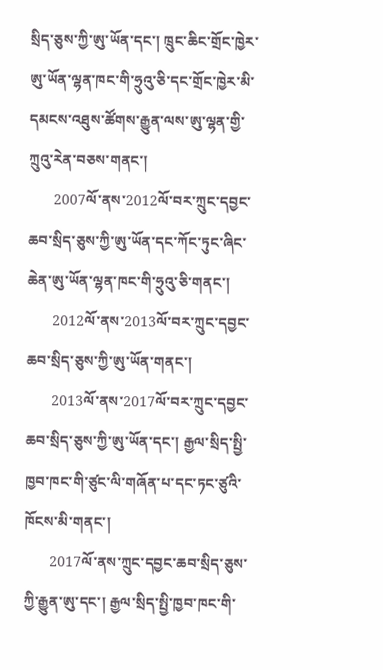སྲིད་ཅུས་ཀྱི་ཨུ་ཡོན་དང་། ཁྲུང་ཆིང་གྲོང་ཁྱེར་ཨུ་ཡོན་ལྷན་ཁང་གི་ཧྲུའུ་ཅི་དང་གྲོང་ཁྱེར་མི་དམངས་འཐུས་ཚོགས་རྒྱུན་ལས་ཨུ་ལྷན་གྱི་ཀྲུའུ་རེན་བཅས་གནང་།
       2007ལོ་ནས་2012ལོ་བར་ཀྲུང་དབྱང་ཆབ་སྲིད་ཅུས་ཀྱི་ཨུ་ཡོན་དང་ཀོང་ཏུང་ཞིང་ཆེན་ཨུ་ཡོན་ལྷན་ཁང་གི་ཧྲུའུ་ཅི་གནང་།
       2012ལོ་ནས་2013ལོ་བར་ཀྲུང་དབྱང་ཆབ་སྲིད་ཅུས་ཀྱི་ཨུ་ཡོན་གནང་།
       2013ལོ་ནས་2017ལོ་བར་ཀྲུང་དབྱང་ཆབ་སྲིད་ཅུས་ཀྱི་ཨུ་ཡོན་དང་། རྒྱལ་སྲིད་སྤྱི་ཁྱབ་ཁང་གི་ཙུང་ལི་གཞོན་པ་དང་ཏང་ཙུའི་ཁོངས་མི་གནང་།
       2017ལོ་ནས་ཀྲུང་དབྱང་ཆབ་སྲིད་ཅུས་ཀྱི་རྒྱུན་ཨུ་དང་། རྒྱལ་སྲིད་སྤྱི་ཁྱབ་ཁང་གི་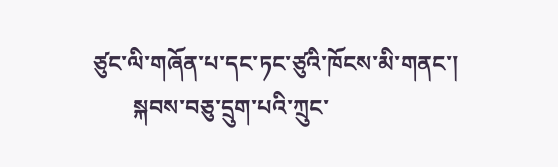ཙུང་ལི་གཞོན་པ་དང་ཏང་ཙུའི་ཁོངས་མི་གནང་།
       སྐབས་བཅུ་དྲུག་པའི་ཀྲུང་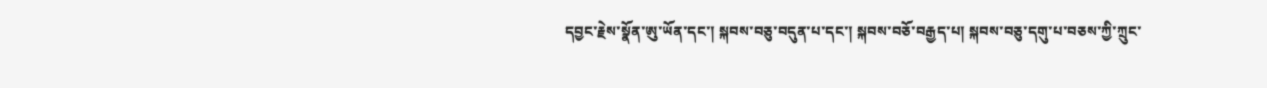དབྱང་རྗེས་སྣོན་ཨུ་ཡོན་དང་། སྐབས་བཅུ་བདུན་པ་དང་། སྐབས་བཅོ་བརྒྱད་པ། སྐབས་བཅུ་དགུ་པ་བཅས་ཀྱི་ཀྲུང་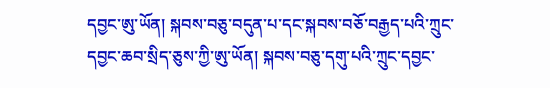དབྱང་ཨུ་ཡོན། སྐབས་བཅུ་བདུན་པ་དང་སྐབས་བཅོ་བརྒྱད་པའི་ཀྲུང་དབྱང་ཆབ་སྲིད་ཅུས་ཀྱི་ཨུ་ཡོན། སྐབས་བཅུ་དགུ་པའི་ཀྲུང་དབྱང་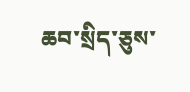ཆབ་སྲིད་ཅུས་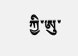ཀྱི་ཨུ་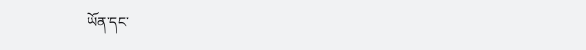ཡོན་དང་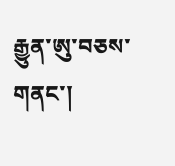རྒྱུན་ཨུ་བཅས་གནང་།